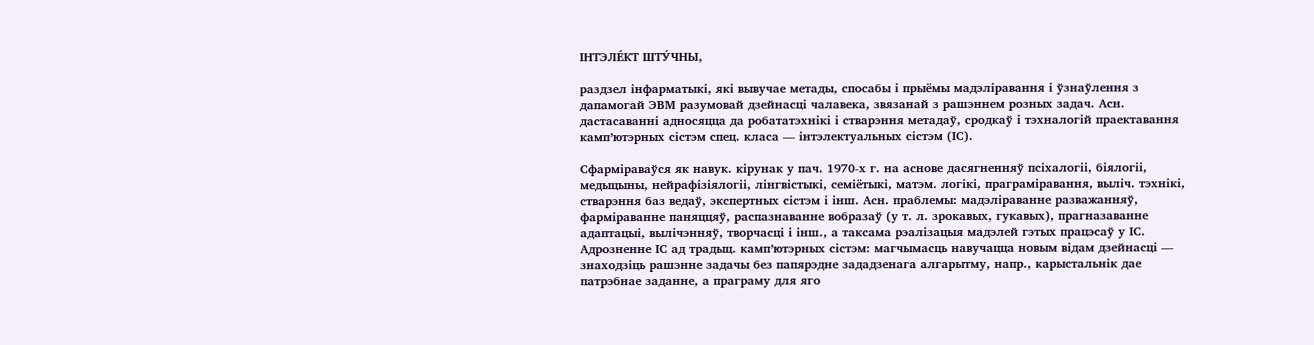ІНТЭЛЕ́КТ ШТУ́ЧНЫ,

раздзел інфарматыкі, які вывучае метады, спосабы і прыёмы мадэліравання і ўзнаўлення з дапамогай ЭВМ разумовай дзейнасці чалавека, звязанай з рашэннем розных задач. Асн. дастасаванні адносяцца да робататэхнікі і стварэння метадаў, сродкаў і тэхналогій праектавання камп’ютэрных сістэм спец. класа — інтэлектуальных сістэм (ІС).

Сфарміраваўся як навук. кірунак у пач. 1970-х г. на аснове дасягненняў псіхалогіі, біялогіі, медыцыны, нейрафізіялогіі, лінгвістыкі, семіётыкі, матэм. логікі, праграміравання, выліч. тэхнікі, стварэння баз ведаў, экспертных сістэм і інш. Асн. праблемы: мадэліраванне разважанняў, фарміраванне паняццяў, распазнаванне вобразаў (у т. л. зрокавых, гукавых), прагназаванне адаптацыі, вылічэнняў, творчасці і інш., а таксама рэалізацыя мадэлей гэтых працэсаў у ІС. Адрозненне ІС ад традыц. камп’ютэрных сістэм: магчымасць навучацца новым відам дзейнасці — знаходзіць рашэнне задачы без папярэдне зададзенага алгарытму, напр., карыстальнік дае патрэбнае заданне, а праграму для яго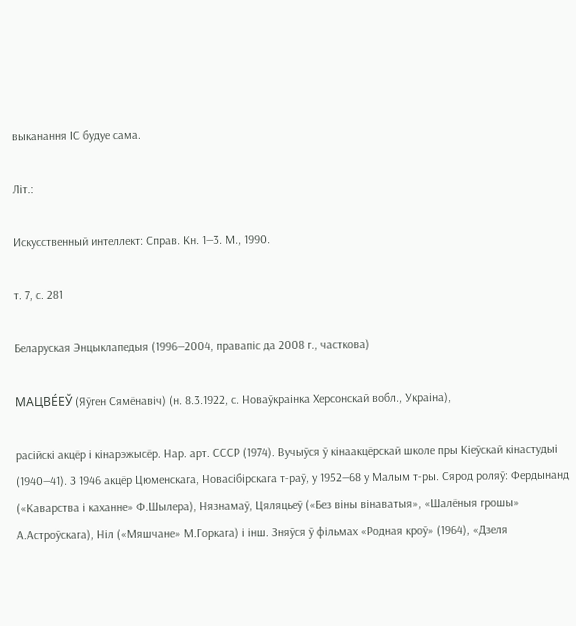выканання ІС будуе сама.

Літ.:

Искусственный интеллект: Справ. Кн. 1—3. М., 1990.

т. 7, с. 281

Беларуская Энцыклапедыя (1996—2004, правапіс да 2008 г., часткова)

МАЦВЕ́ЕЎ (Яўген Сямёнавіч) (н. 8.3.1922, с. Новаўкраінка Херсонскай вобл., Украіна),

расійскі акцёр і кінарэжысёр. Нар. арт. СССР (1974). Вучыўся ў кінаакцёрскай школе пры Кіеўскай кінастудыі (1940—41). З 1946 акцёр Цюменскага, Новасібірскага т-раў, у 1952—68 у Малым т-ры. Сярод роляў: Фердынанд («Каварства і каханне» Ф.Шылера), Нязнамаў, Цяляцьеў («Без віны вінаватыя», «Шалёныя грошы» А.Астроўскага), Ніл («Мяшчане» М.Горкага) і інш. Зняўся ў фільмах «Родная кроў» (1964), «Дзеля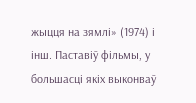жыцця на зямлі» (1974) і інш. Паставіў фільмы, у большасці якіх выконваў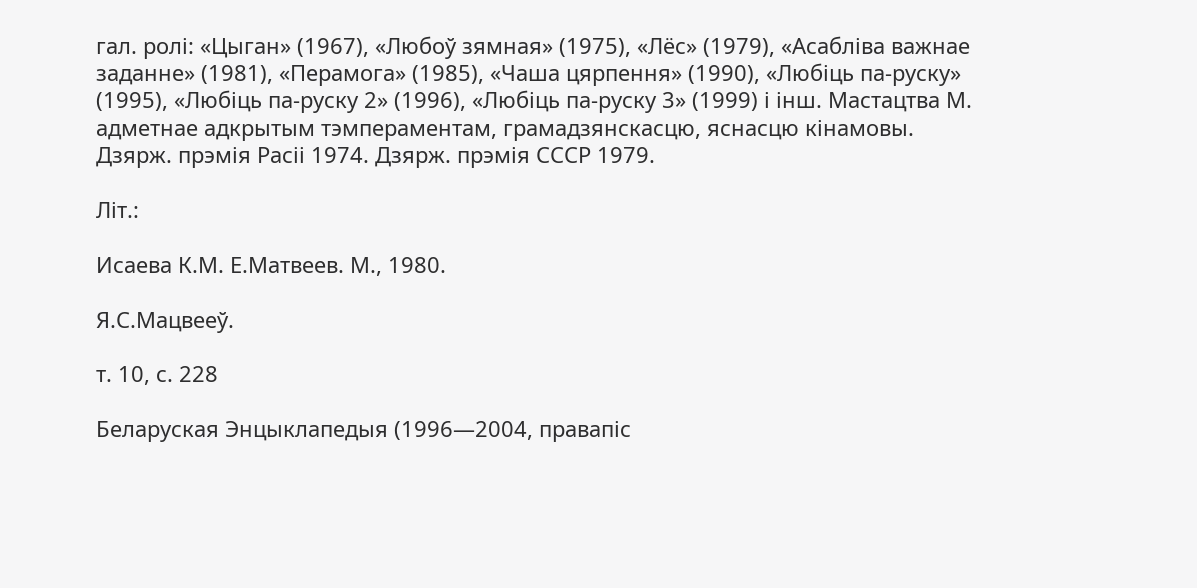гал. ролі: «Цыган» (1967), «Любоў зямная» (1975), «Лёс» (1979), «Асабліва важнае заданне» (1981), «Перамога» (1985), «Чаша цярпення» (1990), «Любіць па-руску» (1995), «Любіць па-руску 2» (1996), «Любіць па-руску 3» (1999) і інш. Мастацтва М. адметнае адкрытым тэмпераментам, грамадзянскасцю, яснасцю кінамовы. Дзярж. прэмія Расіі 1974. Дзярж. прэмія СССР 1979.

Літ.:

Исаева К.М. Е.Матвеев. М., 1980.

Я.С.Мацвееў.

т. 10, с. 228

Беларуская Энцыклапедыя (1996—2004, правапіс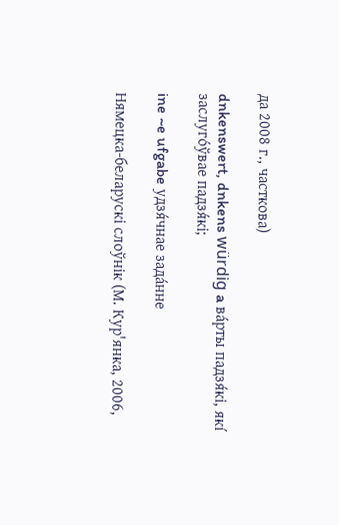да 2008 г., часткова)

dnkenswert, dnkens würdig a ва́рты падзя́кі, які́ заслуго́ўвае падзя́кі;

ine ~e ufgabe удзя́чнае зада́нне

Нямецка-беларускі слоўнік (М. Кур'янка, 2006,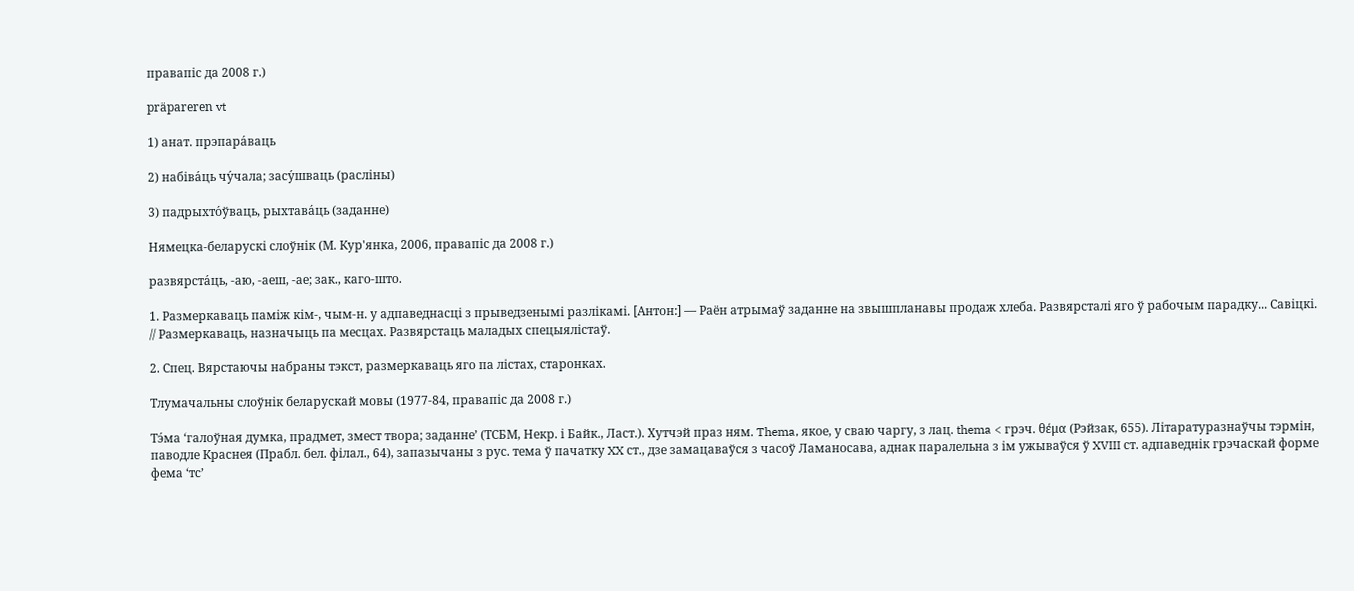правапіс да 2008 г.)

präpareren vt

1) анат. прэпара́ваць

2) набіва́ць чу́чала; засу́шваць (расліны)

3) падрыхто́ўваць, рыхтава́ць (заданне)

Нямецка-беларускі слоўнік (М. Кур'янка, 2006, правапіс да 2008 г.)

развярста́ць, ‑аю, ‑аеш, ‑ае; зак., каго-што.

1. Размеркаваць паміж кім‑, чым‑н. у адпаведнасці з прыведзенымі разлікамі. [Антон:] — Раён атрымаў заданне на звышпланавы продаж хлеба. Развярсталі яго ў рабочым парадку... Савіцкі. // Размеркаваць, назначыць па месцах. Развярстаць маладых спецыялістаў.

2. Спец. Вярстаючы набраны тэкст, размеркаваць яго па лістах, старонках.

Тлумачальны слоўнік беларускай мовы (1977-84, правапіс да 2008 г.)

Тэ́ма ‘галоўная думка, прадмет, змест твора; заданне’ (ТСБМ, Некр. і Байк., Ласт.). Хутчэй праз ням. Thema, якое, у сваю чаргу, з лац. thema < грэч. θέμα (Рэйзак, 655). Літаратуразнаўчы тэрмін, паводле Краснея (Прабл. бел. філал., 64), запазычаны з рус. тема ў пачатку XX ст., дзе замацаваўся з часоў Ламаносава, аднак паралельна з ім ужываўся ў XVIII ст. адпаведнік грэчаскай форме фема ‘тс’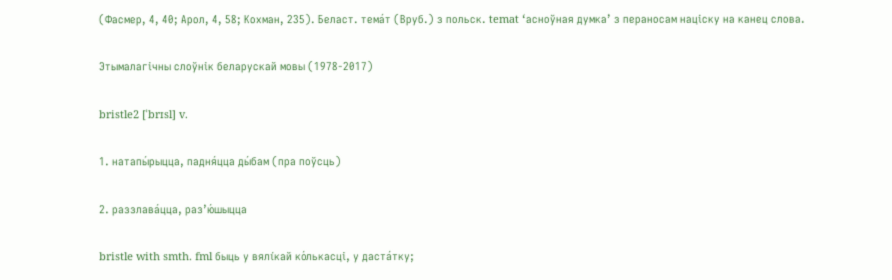(Фасмер, 4, 40; Арол, 4, 58; Кохман, 235). Беласт. тема́т (Вруб.) з польск. temat ‘асноўная думка’ з пераносам націску на канец слова.

Этымалагічны слоўнік беларускай мовы (1978-2017)

bristle2 [ˈbrɪsl] v.

1. натапы́рыцца, падня́цца ды́бам (пра поўсць)

2. раззлава́цца, раз’ю́шыцца

bristle with smth. fml быць у вялі́кай ко́лькасці, у даста́тку;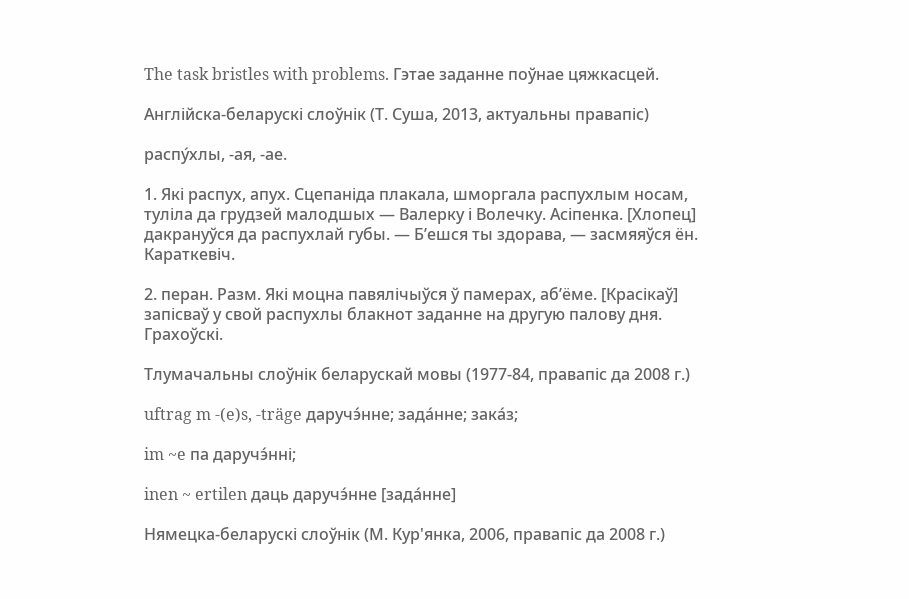The task bristles with problems. Гэтае заданне поўнае цяжкасцей.

Англійска-беларускі слоўнік (Т. Суша, 2013, актуальны правапіс)

распу́хлы, ‑ая, ‑ае.

1. Які распух, апух. Сцепаніда плакала, шморгала распухлым носам, туліла да грудзей малодшых — Валерку і Волечку. Асіпенка. [Хлопец] дакрануўся да распухлай губы. — Б’ешся ты здорава, — засмяяўся ён. Караткевіч.

2. перан. Разм. Які моцна павялічыўся ў памерах, аб’ёме. [Красікаў] запісваў у свой распухлы блакнот заданне на другую палову дня. Грахоўскі.

Тлумачальны слоўнік беларускай мовы (1977-84, правапіс да 2008 г.)

uftrag m -(e)s, -träge даручэ́нне; зада́нне; зака́з;

im ~e па даручэ́нні;

inen ~ ertilen даць даручэ́нне [зада́нне]

Нямецка-беларускі слоўнік (М. Кур'янка, 2006, правапіс да 2008 г.)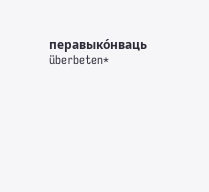перавыко́нваць überbeten*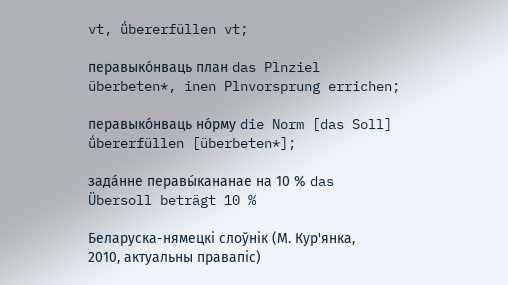vt, ǘbererfüllen vt;

перавыко́нваць план das Plnziel überbeten*, inen Plnvorsprung errichen;

перавыко́нваць но́рму die Norm [das Soll] ǘbererfüllen [überbeten*];

зада́нне перавы́кананае на 10 % das Übersoll beträgt 10 %

Беларуска-нямецкі слоўнік (М. Кур'янка, 2010, актуальны правапіс)